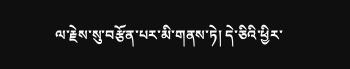ལ་རྗེས་སུ་བརྩོན་པར་མི་གནས་ཏེ། དེ་ཅིའི་ཕྱིར་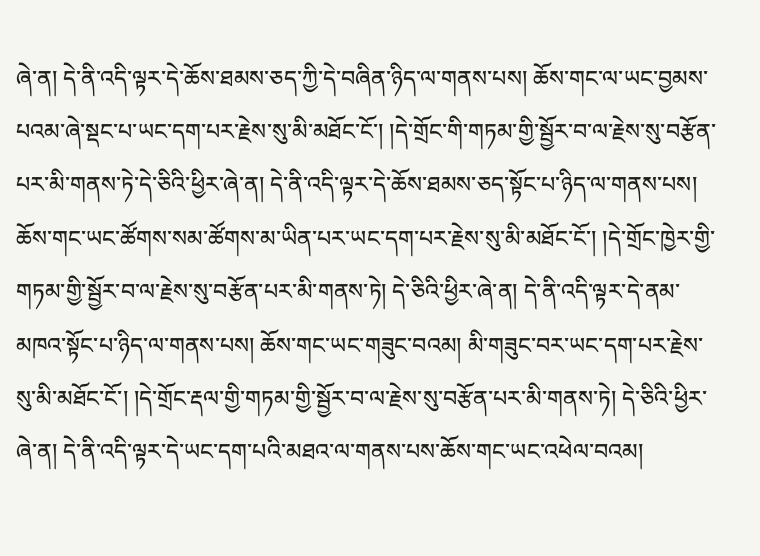ཞེ་ན། དེ་ནི་འདི་ལྟར་དེ་ཆོས་ཐམས་ཅད་ཀྱི་དེ་བཞིན་ཉིད་ལ་གནས་པས། ཆོས་གང་ལ་ཡང་བྱམས་པའམ་ཞེ་སྡང་པ་ཡང་དག་པར་རྗེས་སུ་མི་མཐོང་ངོ་། །དེ་གྲོང་གི་གཏམ་གྱི་སྦྱོར་བ་ལ་རྗེས་སུ་བརྩོན་པར་མི་གནས་ཏེ་དེ་ཅིའི་ཕྱིར་ཞེ་ན། དེ་ནི་འདི་ལྟར་དེ་ཆོས་ཐམས་ཅད་སྟོང་པ་ཉིད་ལ་གནས་པས། ཆོས་གང་ཡང་ཚོགས་སམ་ཚོགས་མ་ཡིན་པར་ཡང་དག་པར་རྗེས་སུ་མི་མཐོང་ངོ་། །དེ་གྲོང་ཁྱེར་གྱི་གཏམ་གྱི་སྦྱོར་བ་ལ་རྗེས་སུ་བརྩོན་པར་མི་གནས་ཏེ། དེ་ཅིའི་ཕྱིར་ཞེ་ན། དེ་ནི་འདི་ལྟར་དེ་ནམ་མཁའ་སྟོང་པ་ཉིད་ལ་གནས་པས། ཆོས་གང་ཡང་གཟུང་བའམ། མི་གཟུང་བར་ཡང་དག་པར་རྗེས་སུ་མི་མཐོང་ངོ་། །དེ་གྲོང་རྡལ་གྱི་གཏམ་གྱི་སྦྱོར་བ་ལ་རྗེས་སུ་བརྩོན་པར་མི་གནས་ཏེ། དེ་ཅིའི་ཕྱིར་ཞེ་ན། དེ་ནི་འདི་ལྟར་དེ་ཡང་དག་པའི་མཐའ་ལ་གནས་པས་ཆོས་གང་ཡང་འཕེལ་བའམ།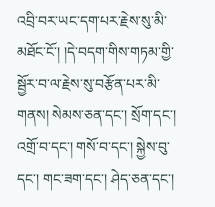འབྲི་བར་ཡང་དག་པར་རྗེས་སུ་མི་མཐོང་ངོ་། །དེ་བདག་གིས་གཏམ་གྱི་སྦྱོར་བ་ལ་རྗེས་སུ་བརྩོན་པར་མི་གནས། སེམས་ཅན་དང་། སྲོག་དང་། འགྲོ་བ་དང་། གསོ་བ་དང་། སྐྱེས་བུ་དང་། གང་ཟག་དང་། ཤེད་ཅན་དང་།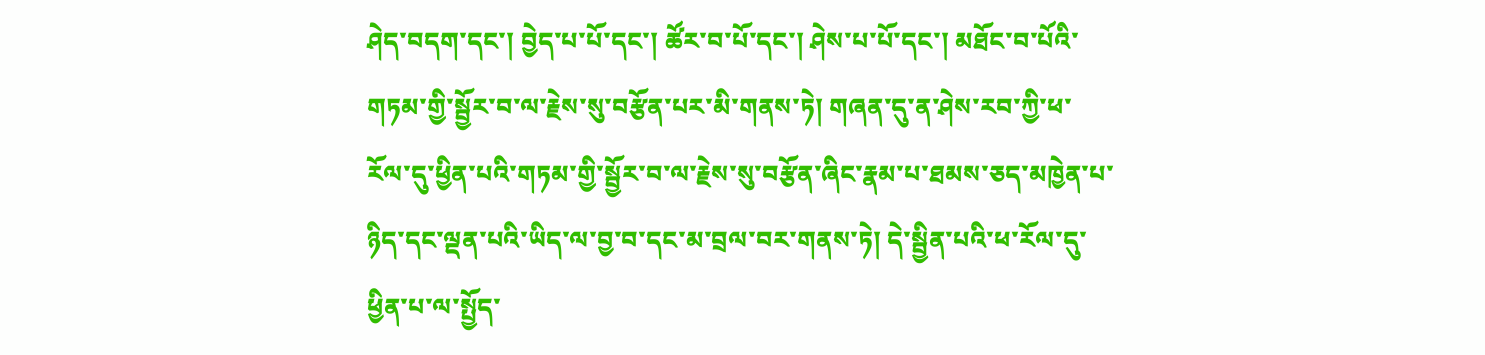ཤེད་བདག་དང་། བྱེད་པ་པོ་དང་། ཚོར་བ་པོ་དང་། ཤེས་པ་པོ་དང་། མཐོང་བ་པོའི་གཏམ་གྱི་སྦྱོར་བ་ལ་རྗེས་སུ་བརྩོན་པར་མི་གནས་ཏེ། གཞན་དུ་ན་ཤེས་རབ་ཀྱི་ཕ་རོལ་དུ་ཕྱིན་པའི་གཏམ་གྱི་སྦྱོར་བ་ལ་རྗེས་སུ་བརྩོན་ཞིང་རྣམ་པ་ཐམས་ཅད་མཁྱེན་པ་ཉིད་དང་ལྡན་པའི་ཡིད་ལ་བྱ་བ་དང་མ་བྲལ་བར་གནས་ཏེ། དེ་སྦྱིན་པའི་ཕ་རོལ་དུ་ཕྱིན་པ་ལ་སྤྱོད་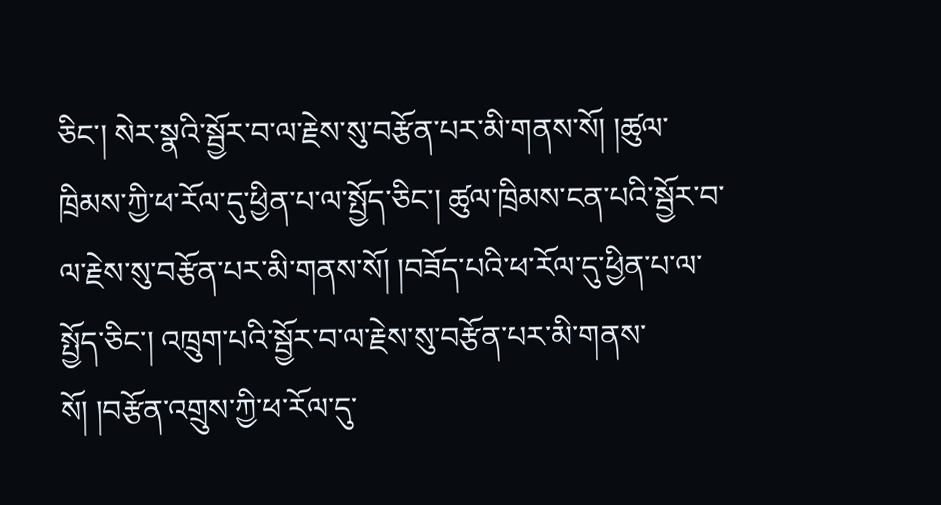ཅིང་། སེར་སྣའི་སྦྱོར་བ་ལ་རྗེས་སུ་བརྩོན་པར་མི་གནས་སོ། །ཚུལ་ཁྲིམས་ཀྱི་ཕ་རོལ་དུ་ཕྱིན་པ་ལ་སྤྱོད་ཅིང་། ཚུལ་ཁྲིམས་ངན་པའི་སྦྱོར་བ་ལ་རྗེས་སུ་བརྩོན་པར་མི་གནས་སོ། །བཟོད་པའི་ཕ་རོལ་དུ་ཕྱིན་པ་ལ་སྤྱོད་ཅིང་། འཁྲུག་པའི་སྦྱོར་བ་ལ་རྗེས་སུ་བརྩོན་པར་མི་གནས་སོ། །བརྩོན་འགྲུས་ཀྱི་ཕ་རོལ་དུ་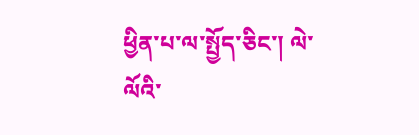ཕྱིན་པ་ལ་སྤྱོད་ཅིང་། ལེ་ལོའི་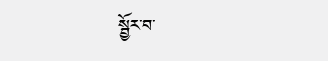སྦྱོར་བ་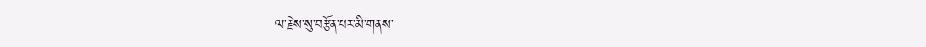ལ་རྗེས་སུ་བརྩོན་པར་མི་གནས་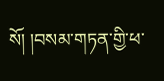སོ། །བསམ་གཏན་གྱི་ཕ་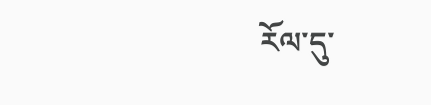རོལ་དུ་